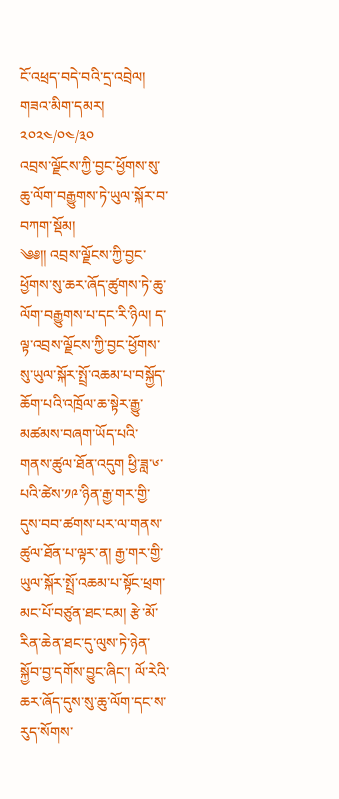ངོ་འཕྲད་བདེ་བའི་དྲ་འབྲེལ།
གཟའ་མིག་དམར། ༢༠༢༤/༠༤/༣༠
འབྲས་ལྗོངས་ཀྱི་བྱང་ཕྱོགས་སུ་ཆུ་ལོག་བརྒྱུགས་ཏེ་ཡུལ་སྐོར་བ་བཀག་སྡོམ།
༄༅།། འབྲས་ལྗོངས་ཀྱི་བྱང་ཕྱོགས་སུ་ཆར་ཞོད་ཚུགས་ཏེ་ཆུ་ལོག་བརྒྱུགས་པ་དང་རི་ཉིལ། ད་ལྟ་འབྲས་ལྗོངས་ཀྱི་བྱང་ཕྱོགས་སུ་ཡུལ་སྐོར་སྤྲོ་འཆམ་པ་བསྐྱོད་ཆོག་པའི་འཁྲོལ་ཆ་སྟེར་རྒྱུ་མཚམས་བཞག་ཡོད་པའི་གནས་ཚུལ་ཐོན་འདུག ཕྱི་ཟླ་༦་པའི་ཚེས་༡༩་ཉིན་རྒྱ་གར་གྱི་དུས་བབ་ཚགས་པར་ལ་གནས་ཚུལ་ཐོན་པ་ལྟར་ན། རྒྱ་གར་གྱི་ཡུལ་སྐོར་སྤྲོ་འཆམ་པ་སྟོང་ཕྲག་མང་པོ་བཙུན་ཐང་ངམ། རྩེ་མོ་རིན་ཆེན་ཐང་དུ་ལུས་ཏེ་ཉེན་སྐྱོབ་བྱ་དགོས་བྱུང་ཞིང་། ལོ་རེའི་ཆར་ཞོད་དུས་སུ་ཆུ་ལོག་དང་ས་རུད་སོགས་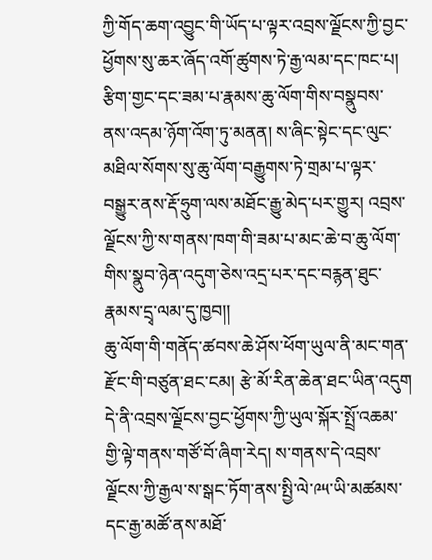ཀྱི་གོད་ཆག་འབྱུང་གི་ཡོད་པ་ལྟར་འབྲས་ལྗོངས་ཀྱི་བྱང་ཕྱོགས་སུ་ཆར་ཞོད་འགོ་ཚུགས་ཏེ་རྒྱ་ལམ་དང་ཁང་པ། རྩིག་གྱང་དང་ཟམ་པ་རྣམས་ཆུ་ལོག་གིས་བསྣུབས་ནས་འདམ་ཉོག་འོག་ཏུ་མནན། ས་ཞིང་སྟེང་དང་ལུང་མཐིལ་སོགས་སུ་ཆུ་ལོག་བརྒྱུགས་ཏེ་གྲམ་པ་ལྟར་བསྒྱུར་ནས་རྡོ་ཧྲུག་ལས་མཐོང་རྒྱུ་མེད་པར་གྱུར། འབྲས་ལྗོངས་ཀྱི་ས་གནས་ཁག་གི་ཟམ་པ་མང་ཆེ་བ་ཆུ་ལོག་གིས་སྣུབ་ཉེན་འདུག་ཅེས་འདྲ་པར་དང་བརྙན་ཐུང་རྣམས་དྲྭ་ལམ་དུ་ཁྱབ།།
ཆུ་ལོག་གི་གནོད་ཚབས་ཆེ་ཤོས་ཕོག་ཡུལ་ནི་མང་གན་རྫོང་གི་བཙུན་ཐང་ངམ། རྩེ་མོ་རིན་ཆེན་ཐང་ཡིན་འདུག དེ་ནི་འབྲས་ལྗོངས་བྱང་ཕྱོགས་ཀྱི་ཡུལ་སྐོར་སྤྲོ་འཆམ་གྱི་ལྟེ་གནས་གཙོ་བོ་ཞིག་རེད། ས་གནས་དེ་འབྲས་ལྗོངས་ཀྱི་རྒྱལ་ས་སྒང་ཏོག་ནས་སྤྱི་ལེ་༩༥་ཡི་མཚམས་དང་རྒྱ་མཚོ་ནས་མཐོ་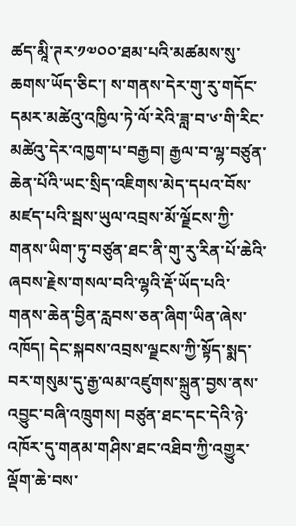ཚད་མཱི་ཊར་༡༧༠༠་ཐམ་པའི་མཚམས་སུ་ཆགས་ཡོད་ཅིང་། ས་གནས་དེར་གུ་རུ་གདོང་དམར་མཚེའུ་འཁྱིལ་ཏེ་ལོ་རེའི་ཟླ་བ་༦་གི་རིང་མཚེའུ་དེར་འཁྱག་པ་བརྒྱབ། རྒྱལ་བ་ལྷ་བཙུན་ཆེན་པོའི་ཡང་སྲིད་འཇིགས་མེད་དཔའ་བོས་མཛད་པའི་སྦས་ཡུལ་འབྲས་མོ་ལྗོངས་ཀྱི་གནས་ཡིག་ཏུ་བཙུན་ཐང་ནི་གུ་རུ་རིན་པོ་ཆེའི་ཞབས་རྗེས་གསལ་བའི་ལྷའི་རྡོ་ཡོད་པའི་གནས་ཆེན་བྱིན་རླབས་ཅན་ཞིག་ཡིན་ཞེས་འཁོད། དེང་སྐབས་འབྲས་ལྗངས་ཀྱི་སྟོད་སྨད་བར་གསུམ་དུ་རྒྱ་ལམ་འཛུགས་སྐྲུན་བྱས་ནས་འབྱུང་བཞི་འཁྲུགས། བཙུན་ཐང་དང་དེའི་ཉེ་འཁོར་དུ་གནམ་གཤིས་ཐང་འཐིབ་ཀྱི་འགྱུར་ལྡོག་ཆེ་བས་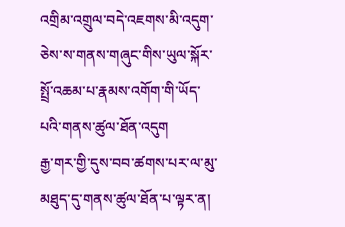འགྲིམ་འགྲུལ་བདེ་འཇགས་མི་འདུག་ཅེས་ས་གནས་གཞུང་གིས་ཡུལ་སྐོར་སྤྲོ་འཆམ་པ་རྣམས་འགོག་གི་ཡོད་པའི་གནས་ཚུལ་ཐོན་འདུག
རྒྱ་གར་གྱི་དུས་བབ་ཚགས་པར་ལ་མུ་མཐུད་དུ་གནས་ཚུལ་ཐོན་པ་ལྟར་ན།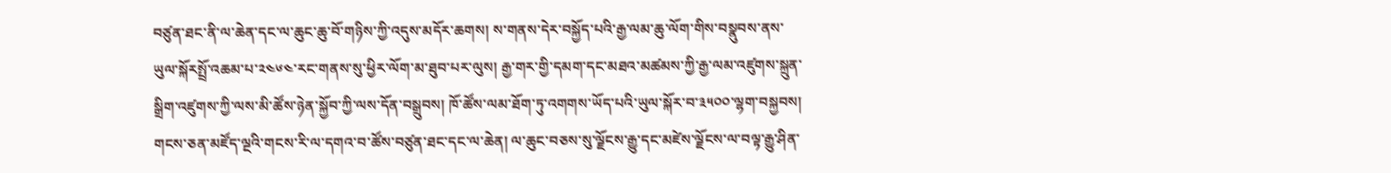བཙུན་ཐང་ནི་ལ་ཆེན་དང་ལ་ཆུང་ཆུ་བོ་གཉིས་ཀྱི་འདུས་མདོར་ཆགས། ས་གནས་དེར་བསྐྱོད་པའི་རྒྱ་ལམ་ཆུ་ལོག་གིས་བསྣུབས་ནས་ཡུལ་སྐོརསྤྲོ་འཆམ་པ་༢༤༦༤་རང་གནས་སུ་ཕྱིར་ལོག་མ་ཐུབ་པར་ལུས། རྒྱ་གར་གྱི་དམག་དང་མཐའ་མཚམས་ཀྱི་རྒྱ་ལམ་འཛུགས་སྐྲུན་སྒྲིག་འཛུགས་ཀྱི་ལས་མི་ཚོས་ཉེན་སྐྱོབ་ཀྱི་ལས་དོན་བསྒྲུབས། ཁོ་ཚོས་ལམ་ཐོག་ཏུ་འགགས་ཡོད་པའི་ཡུལ་སྐོར་བ་༣༥༠༠་ལྷག་བསྐྱབས། གངས་ཅན་མཛོད་ལྔའི་གངས་རི་ལ་དགའ་བ་ཚོས་བཙུན་ཐང་དང་ལ་ཆེན། ལ་ཆུང་བཅས་སུ་ལྗོངས་རྒྱུ་དང་མཛེས་ལྗོངས་ལ་བལྟ་རྒྱུ་ཤིན་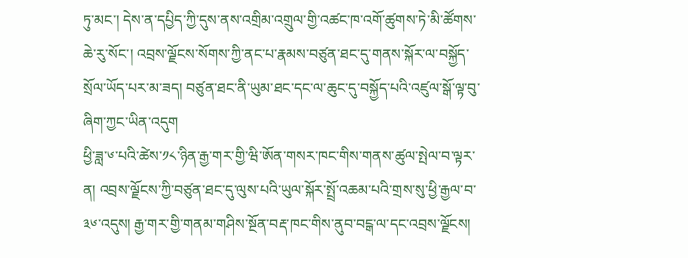ཏུ་མང་། དེས་ན་དཔྱིད་ཀྱི་དུས་ནས་འགྲིམ་འགྲུལ་གྱི་འཚང་ཁ་འགོ་ཚུགས་ཏེ་མི་ཚོགས་ཆེ་རུ་སོང་། འབྲས་ལྗོངས་སོགས་ཀྱི་ནང་པ་རྣམས་བཙུན་ཐང་དུ་གནས་སྐོར་ལ་བསྐྱོད་སྲོལ་ཡོད་པར་མ་ཟད། བཙུན་ཐང་ནི་ཡུམ་ཐང་དང་ལ་ཆུང་དུ་བསྐྱོད་པའི་འཛུལ་སྒོ་ལྟ་བུ་ཞིག་ཀྱང་ཡིན་འདུག
ཕྱི་ཟླ་༦་པའི་ཚེས་༡༨་ཉིན་རྒྱ་གར་གྱི་ཝི་ཨོན་གསར་ཁང་གིས་གནས་ཚུལ་སྤེལ་བ་ལྟར་ན། འབྲས་ལྗོངས་ཀྱི་བཙུན་ཐང་དུ་ལུས་པའི་ཡུལ་སྐོར་སྤྲོ་འཆམ་པའི་གྲས་སུ་ཕྱི་རྒྱལ་བ་༣༦་འདུས། རྒྱ་གར་གྱི་གནམ་གཤིས་སྔོན་བརྡ་ཁང་གིས་ནུབ་བངྒ་ལ་དང་འབྲས་ལྗོངས།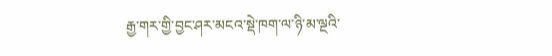རྒྱ་གར་གྱི་བྱང་ཤར་མངའ་སྡེ་ཁག་ལ་ཉི་མ་ལྔའི་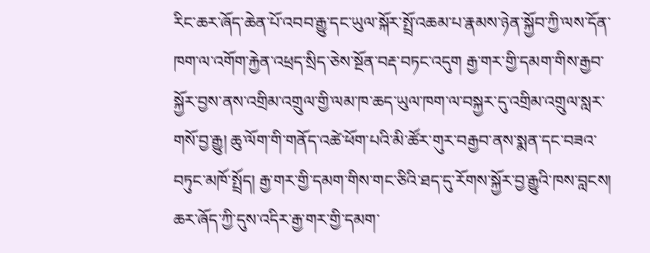རིང་ཆར་ཞོད་ཆེན་པོ་འབབ་རྒྱུ་དང་ཡུལ་སྐོར་སྤྲོ་འཆམ་པ་རྣམས་ཉེན་སྐྱོབ་ཀྱི་ལས་དོན་ཁག་ལ་འགོག་རྐྱེན་འཕྲད་སྲིད་ཅེས་སྔོན་བརྡ་བཏང་འདུག རྒྱ་གར་གྱི་དམག་གིས་རྒྱབ་སྐྱོར་བྱས་ནས་འགྲིམ་འགྲུལ་གྱི་ལམ་ཁ་ཆད་ཡུལ་ཁག་ལ་བསྐྱར་དུ་འགྲིམ་འགྲུལ་སླར་གསོ་བྱ་རྒྱུ། ཆུ་ལོག་གི་གནོད་འཚེ་ཕོག་པའི་མི་ཚོར་གུར་བརྒྱབ་ནས་སྨན་དང་བཟའ་བཏུང་མཁོ་སྤྲོད། རྒྱ་གར་གྱི་དམག་གིས་གང་ཅིའི་ཐད་དུ་རོགས་སྐྱོར་བྱ་རྒྱུའི་ཁས་བླངས། ཆར་ཞོད་ཀྱི་དུས་འདིར་རྒྱ་གར་གྱི་དམག་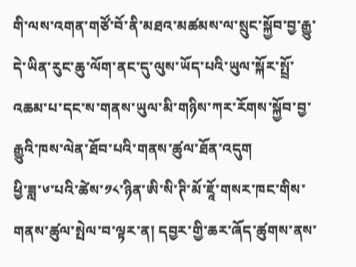གི་ལས་འགན་གཙོ་བོ་ནི་མཐའ་མཚམས་ལ་སྲུང་སྐྱོབ་བྱ་རྒྱུ་དེ་ཡིན་རུང་ཆུ་ལོག་ནང་དུ་ལུས་ཡོད་པའི་ཡུལ་སྐོར་སྤྲོ་འཆམ་པ་དང་ས་གནས་ཡུལ་མི་གཉིས་ཀར་རོགས་སྐྱོབ་བྱ་རྒྱུའི་ཁས་ལེན་ཐོབ་པའི་གནས་ཚུལ་ཐོན་འདུག
ཕྱི་ཟླ་༦་པའི་ཚེས་༡༨་ཉིན་ཨི་སི་ཊི་མོ་ཇཱོ་གསར་ཁང་གིས་གནས་ཚུལ་སྤེལ་བ་ལྟར་ན། དབྱར་གྱི་ཆར་ཞོད་ཚུགས་ནས་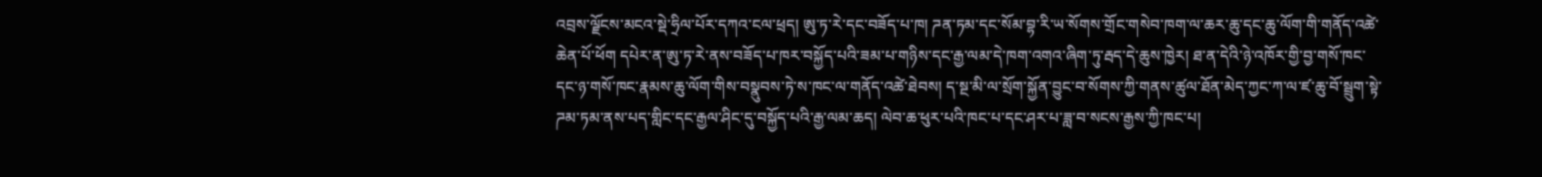འབྲས་ལྗོངས་མངའ་སྡེ་ཧྲིལ་པོར་དཀའ་ངལ་ཕྲད། ཨུ་ཏ་རེ་དང་བཟོད་པ་ཁ། ཌན་ཏམ་དང་སོམ་བྷ་རི་ཡ་སོགས་གྲོང་གསེབ་ཁག་ལ་ཆར་ཆུ་དང་ཆུ་ལོག་གི་གནོད་འཚེ་ཆེན་པོ་ཕོག དཔེར་ན་ཨུ་ཏ་རེ་ནས་བཟོད་པ་ཁར་བསྐྱོད་པའི་ཟམ་པ་གཉིས་དང་རྒྱ་ལམ་དེ་ཁག་འགའ་ཞིག་ཏུ་རྦད་དེ་ཆུས་ཁྱེར། ཐ་ན་དེའི་ཉེ་འཁོར་གྱི་བྱ་གསོ་ཁང་དང་ཉ་གསོ་ཁང་རྣམས་ཆུ་ལོག་གིས་བསྣུབས་ཏེ་ས་ཁང་ལ་གནོད་འཚེ་ཐེབས། ད་སྔ་མི་ལ་སྲོག་སྐྱོན་བྱུང་བ་སོགས་ཀྱི་གནས་ཚུལ་ཐོན་མེད་ཀྱང་ཀ་ལ་ཛ་ཆུ་བོ་སྦྲུག་སྟེ་ཌམ་ཏམ་ནས་པད་གླིང་དང་རྒྱལ་ཤིང་དུ་བསྐྱོད་པའི་རྒྱ་ལམ་ཆད། ལེབ་ཆ་ཕུར་པའི་ཁང་པ་དང་ཤར་པ་ཟླ་བ་སངས་རྒྱས་ཀྱི་ཁང་པ།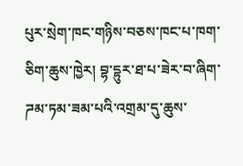པུར་སྲེག་ཁང་གཉིས་བཅས་ཁང་པ་ཁག་ཅིག་ཆུས་ཁྱེར། བྷ་དྷུར་ཐ་པ་ཟེར་བ་ཞིག་ཌམ་ཏམ་ཟམ་པའི་འགྲམ་དུ་ཆུས་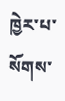ཁྱེར་པ་སོགས་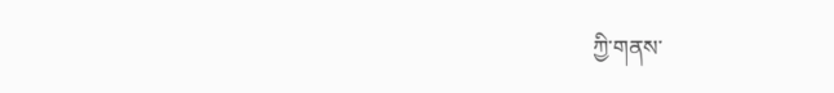ཀྱི་གནས་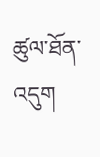ཚུལ་ཐོན་འདུག